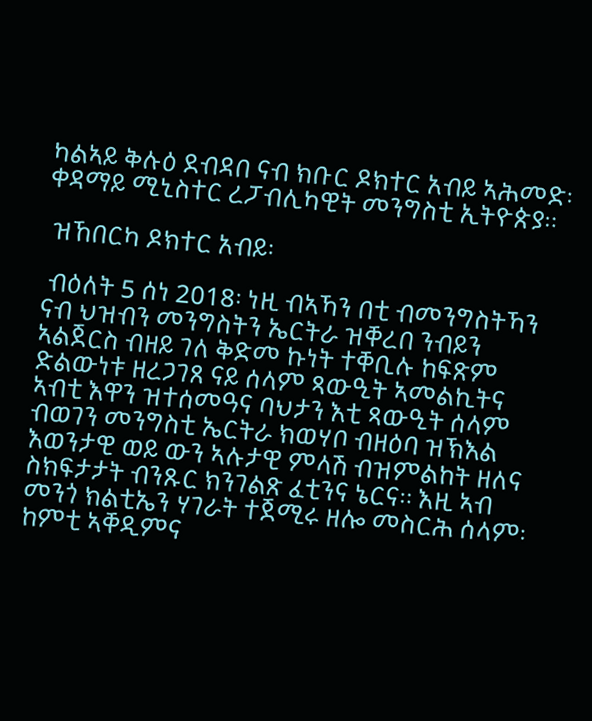ካልኣይ ቅሉዕ ደብዳበ ናብ ክቡር ዶክተር አብይ ኣሕመድ፡ ቀዳማይ ሚኒስተር ረፓብሊካዊት መንግስቲ ኢትዮጵያ።

 ዝኸበርካ ዶክተር አብይ፡

 ብዕለት 5 ሰነ 2018፡ ነዚ ብኣኻን በቲ ብመንግስትኻን ናብ ህዝብን መንግስትን ኤርትራ ዝቐረበ ንብይን ኣልጀርስ ብዘይ ገለ ቅድመ ኩነት ተቐቢሉ ከፍጽም ድልውነቱ ዘረጋገጸ ናይ ሰላም ጻውዒት ኣመልኪትና ኣብቲ እዋን ዝተሰመዓና ባህታን እቲ ጻውዒት ሰላም ብወገን መንግስቲ ኤርትራ ክወሃቦ ብዘዕባ ዝኽእል እወንታዊ ወይ ውን ኣሉታዊ ምላሽ ብዝምልከት ዘለና ስክፍታታት ብንጹር ክንገልጽ ፈቲንና ኔርና። እዚ ኣብ መንጎ ክልቲኤን ሃገራት ተጀሚሩ ዘሎ መስርሕ ሰላም፡ ከምቲ ኣቐዲምና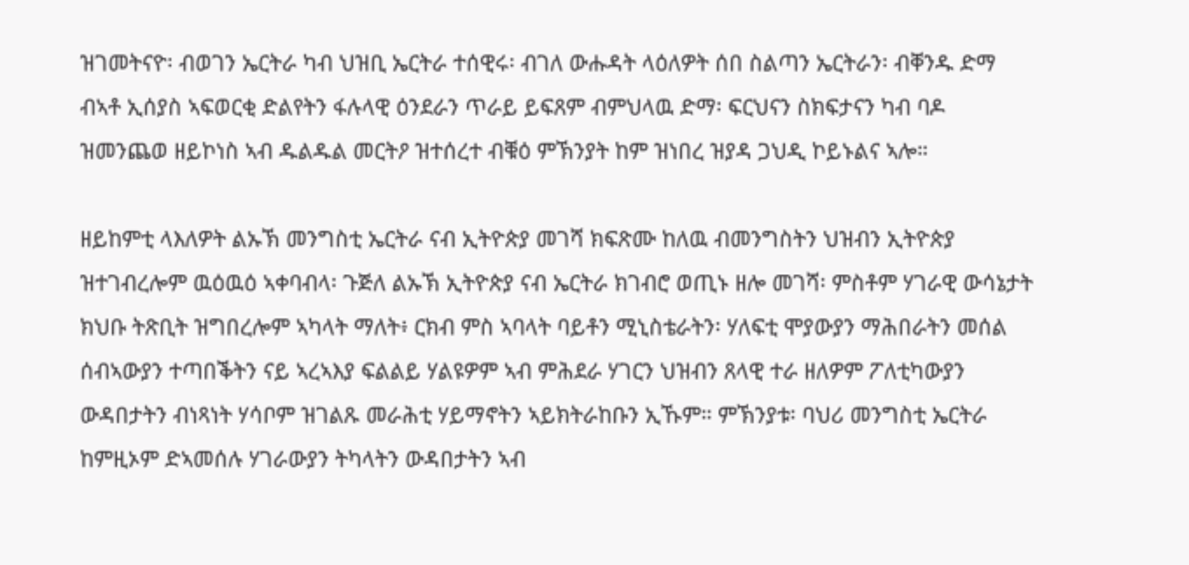ዝገመትናዮ፡ ብወገን ኤርትራ ካብ ህዝቢ ኤርትራ ተሰዊሩ፡ ብገለ ውሑዳት ላዕለዎት ሰበ ስልጣን ኤርትራን፡ ብቐንዱ ድማ ብኣቶ ኢሰያስ ኣፍወርቂ ድልየትን ፋሉላዊ ዕንደራን ጥራይ ይፍጸም ብምህላዉ ድማ፡ ፍርህናን ስክፍታናን ካብ ባዶ ዝመንጨወ ዘይኮነስ ኣብ ዱልዱል መርትዖ ዝተሰረተ ብቑዕ ምኽንያት ከም ዝነበረ ዝያዳ ጋህዲ ኮይኑልና ኣሎ።

ዘይከምቲ ላእለዎት ልኡኽ መንግስቲ ኤርትራ ናብ ኢትዮጵያ መገሻ ክፍጽሙ ከለዉ ብመንግስትን ህዝብን ኢትዮጵያ ዝተገብረሎም ዉዕዉዕ ኣቀባብላ፡ ጉጅለ ልኡኽ ኢትዮጵያ ናብ ኤርትራ ክገብሮ ወጢኑ ዘሎ መገሻ፡ ምስቶም ሃገራዊ ውሳኔታት ክህቡ ትጽቢት ዝግበረሎም ኣካላት ማለት፥ ርክብ ምስ ኣባላት ባይቶን ሚኒስቴራትን፡ ሃለፍቲ ሞያውያን ማሕበራትን መሰል ሰብኣውያን ተጣበቕትን ናይ ኣረኣእያ ፍልልይ ሃልዩዎም ኣብ ምሕደራ ሃገርን ህዝብን ጸላዊ ተራ ዘለዎም ፖለቲካውያን ውዳበታትን ብነጻነት ሃሳቦም ዝገልጹ መራሕቲ ሃይማኖትን ኣይክትራከቡን ኢኹም። ምኽንያቱ፡ ባህሪ መንግስቲ ኤርትራ ከምዚኦም ድኣመሰሉ ሃገራውያን ትካላትን ውዳበታትን ኣብ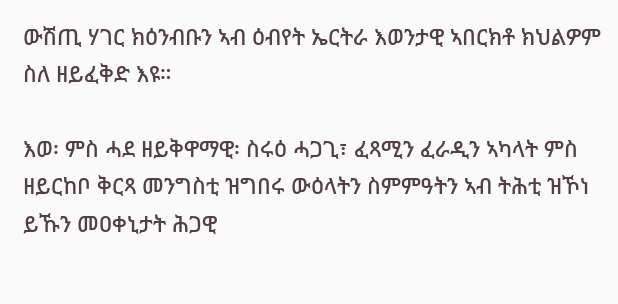ውሽጢ ሃገር ክዕንብቡን ኣብ ዕብየት ኤርትራ እወንታዊ ኣበርክቶ ክህልዎም ስለ ዘይፈቅድ እዩ።

እወ፡ ምስ ሓደ ዘይቅዋማዊ፡ ስሩዕ ሓጋጊ፣ ፈጻሚን ፈራዲን ኣካላት ምስ ዘይርከቦ ቅርጻ መንግስቲ ዝግበሩ ውዕላትን ስምምዓትን ኣብ ትሕቲ ዝኾነ ይኹን መዐቀኒታት ሕጋዊ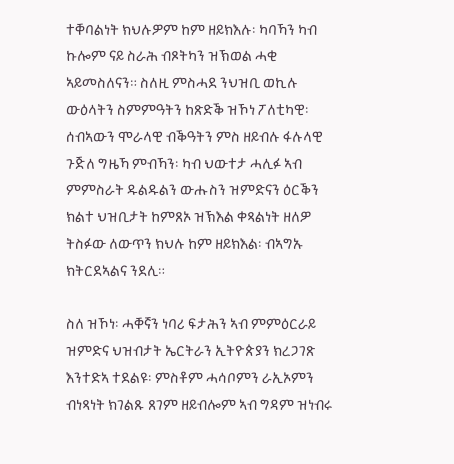ተቐባልነት ክህሉዎም ከም ዘይክእሉ፡ ካባኻን ካብ ኩሎም ናይ ስራሕ ብጾትካን ዝኽወል ሓቂ ኣይመስለናን። ስለዚ ምስሓደ ንህዝቢ ወኪሉ ውዕላትን ስምምዓትን ከጽድቕ ዝኾነ ፖለቲካዊ፡ ሰብኣውን ሞራላዊ ብቕዓትን ምስ ዘይብሉ ፋሉላዊ ጉጅለ ግዜኻ ምብኻን፡ ካብ ህውተታ ሓሊፉ ኣብ ምምስራት ዱልዱልን ውሑስን ዝምድናን ዕርቕን ክልተ ህዝቢታት ከምጸኦ ዝኽእል ቀጻልነት ዘለዎ ትስፉው ለውጥን ክህሉ ከም ዘይክእል፡ ብኣግኡ ክትርደኣልና ንደሊ።

ስለ ዝኾነ፡ ሓቐኛን ነባሪ ፍታሕን ኣብ ምምዕርራይ ዝምድና ህዝብታት ኤርትራን ኢትዮጵያን ክረጋገጽ እንተድኣ ተደልዩ፡ ምስቶም ሓሳቦምን ራኢኦምን ብነጻነት ክገልጹ ጸገም ዘይብሎም ኣብ ግዳም ዝነብሩ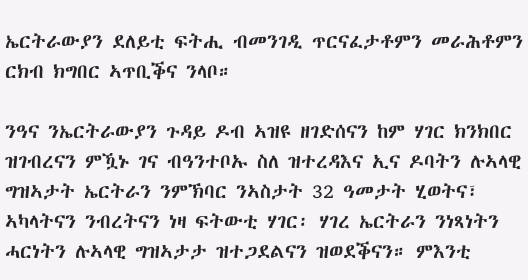ኤርትራውያን ደለይቲ ፍትሒ ብመንገዲ ጥርናፈታቶምን መራሕቶምን ርክብ ክግበር ኣጥቢቕና ንላቦ።

ንዓና ንኤርትራውያን ጉዳይ ዶብ ኣዝዩ ዘገድሰናን ከም ሃገር ክንክበር ዝገብረናን ምዃኑ ገና ብዓንተቦኡ ስለ ዝተረዳእና ኢና ዶባትን ሉኣላዊ ግዝኣታት ኤርትራን ንምኽባር ንኣስታት 32 ዓመታት ሂወትና፣ ኣካላትናን ንብረትናን ነዛ ፍትውቲ ሃገር፡ ሃገረ ኤርትራን ንነጻነትን ሓርነትን ሉኣላዊ ግዝኣታታ ዝተጋደልናን ዝወደቕናን። ምእንቲ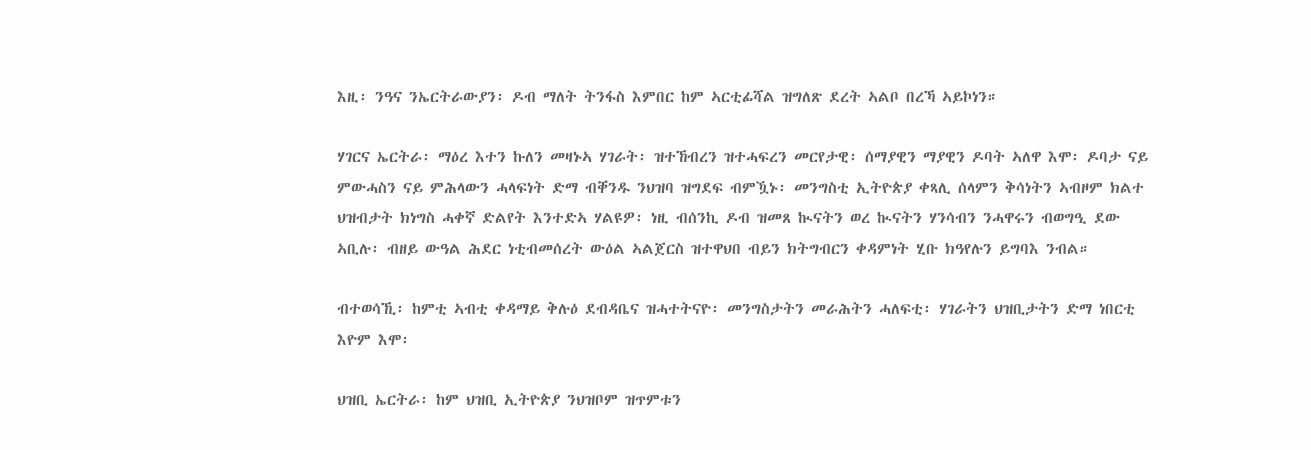እዚ፡ ንዓና ንኤርትራውያን፡ ዶብ ማለት ትንፋስ እምበር ከም ኣርቲፊሻል ዝግለጽ ደረት ኣልቦ በረኻ ኣይኮነን።

ሃገርና ኤርትራ፡ ማዕረ እተን ኩለን መዛኑኣ ሃገራት፡ ዝተኸብረን ዝተሓፍረን መርየታዊ፡ ሰማያዊን ማያዊን ዶባት ኣለዋ እሞ፡ ዶባታ ናይ ምውሓስን ናይ ምሕላውን ሓላፍነት ድማ ብቐንዱ ንህዝባ ዝግደፍ ብምዃኑ፡ መንግስቲ ኢትዮጵያ ቀጻሊ ሰላምን ቅሳነትን ኣብዞም ክልተ ህዝብታት ክነግስ ሓቀኛ ድልየት እንተድኣ ሃልዩዎ፡ ነዚ ብሰንኪ ዶብ ዝመጸ ኲናትን ወረ ኲናትን ሃንሳብን ንሓዋሩን ብወግዒ ደው ኣቢሉ፡ ብዘይ ውዓል ሕደር ነቲብመሰረት ውዕል ኣልጀርስ ዝተዋህበ ብይን ክትግብርን ቀዳምነት ሂቡ ክዓየሉን ይግባእ ንብል።

ብተወሳኺ፡ ከምቲ ኣብቲ ቀዳማይ ቅሉዕ ደብዳቤና ዝሓተትናዮ፡ መንግስታትን መራሕትን ሓለፍቲ፡ ሃገራትን ህዝቢታትን ድማ ነበርቲ እዮም እሞ፡

ህዝቢ ኤርትራ፡ ከም ህዝቢ ኢትዮጵያ ንህዝቦም ዝጥምቱን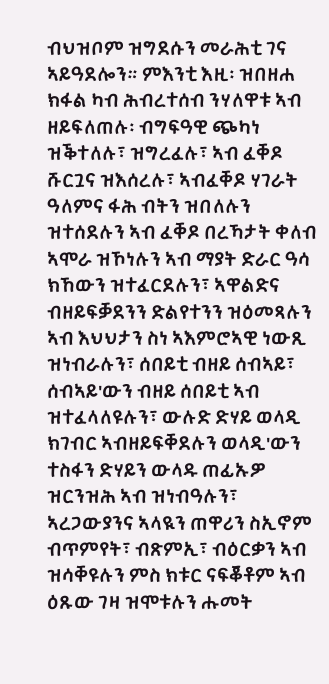ብህዝቦም ዝግደሱን መራሕቲ ገና ኣይዓደሎን። ምእንቲ እዚ፡ ዝበዘሐ ክፋል ካብ ሕብረተሰብ ንሃለዋቱ ኣብ ዘይፍለጠሉ፡ ብግፍዓዊ ጭካነ ዝቕተለሉ፣ ዝግረፈሉ፣ ኣብ ፈቐዶ ሹርጓና ዝእሰረሉ፣ ኣብፈቐዶ ሃገራት ዓለምና ፋሕ ብትን ዝበለሉን ዝተሰደሉን ኣብ ፈቐዶ በረኻታት ቀለብ ኣሞራ ዝኾነሉን ኣብ ማያት ድራር ዓሳ ክኸውን ዝተፈርደሉን፣ ኣዋልድና ብዘይፍቓደንን ድልየተንን ዝዕመጻሉን ኣብ እህህታን ስነ ኣእምሮኣዊ ነውጺ ዝነብራሉን፣ ሰበይቲ ብዘይ ሰብኣይ፣ ሰብኣይ'ውን ብዘይ ሰበይቲ ኣብ ዝተፈላለዩሉን፣ ውሉድ ድሃይ ወላዲ ክገብር ኣብዘይፍቐደሉን ወላዲ'ውን ተስፋን ድሃይን ውላዱ ጠፊኡዎ ዝርንዝሕ ኣብ ዝነብዓሉን፣ ኣረጋውያንና ኣላዪን ጠዋሪን ስኢኖም ብጥምየት፣ ብጽምኢ፣ ብዕርቃን ኣብ ዝሳቐዩሉን ምስ ክቱር ናፍቖቶም ኣብ ዕጹው ገዛ ዝሞቱሉን ሑመት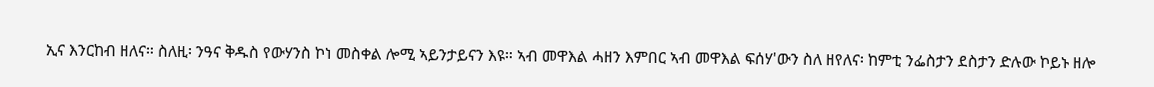ኢና እንርከብ ዘለና። ስለዚ፡ ንዓና ቅዱስ የውሃንስ ኮነ መስቀል ሎሚ ኣይንታይናን እዩ። ኣብ መዋእል ሓዘን እምበር ኣብ መዋእል ፍሰሃ'ውን ስለ ዘየለና፡ ከምቲ ንፌስታን ደስታን ድሉው ኮይኑ ዘሎ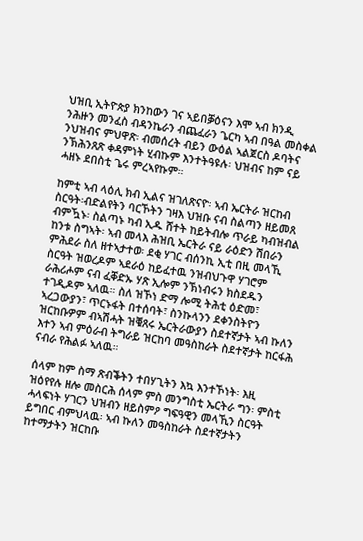ህዝቢ ኢትዮጵያ ክንከውን ገና ኣይበቓዕናን እሞ ኣብ ክንዲ ንሕዙን መንፈስ ብዳንኬራን ብጨፈራን ጌርካ ኣብ በዓል መስቀል ንህዝብና ምህዋጽ፡ ብመሰረት ብይን ውዕል ኣልጀርስ ዶባትና ንኽሕንጸጽ ቀዳምነት ሂብኩም እንተትዓዩሉ፡ ህዝብና ከም ናይ ሓዘኑ ደበስቲ ጌሩ ምረኣየኩም።

ከምቲ ኣብ ላዕሊ ክብ ኢልና ዝገለጽናዮ፡ ኣብ ኤርትራ ዝርከብ ስርዓት፡ብድልየትን ባርኾትን ገዛእ ህዝቡ ናብ ስልጣን ዘይመጸ ብምዃኑ፡ ስልጣኑ ካብ ኢዱ ሸተት ከይትብሎ ጥራይ ካብዝብል ከንቱ ስግኣት፡ ኣብ መላእ ሕዝቢ ኤርትራ ናይ ራዕድን ሽበራን ምሕደራ ስለ ዘተኣታተወ፡ ደቂ ሃገር ብሰንኪ ኢቲ በዚ መላኺ ስርዓት ዝወረዶም ኣደራዕ ከይፈተዉ ንዝብህጉዋ ሃገሮም ራሕሪሖም ናብ ፈቐድኡ ሃጽ ኢሎም ንኽነብሩን ክስደዱን ተገዲዶም ኣለዉ። ስለ ዝኾነ ድማ ሎሚ ትሕቲ ዕድመ፣ ኣረጋውያን፣ ጥርኑፋት በተሰባት፣ ስንኩላንን ደቀንስትዮን ዝርከቡዎም ብኣሽሓት ዝቑጸሩ ኤርትራውያን ስደተኛታት ኣብ ኩለን እተን ኣብ ምዕራብ ትግራይ ዝርከባ መዓስከራት ስደተኛታት ከርፋሕ ናብራ የሕልፉ ኣለዉ።

ሰላም ከም ስማ ጽብቕትን ተበሃጊትን እኳ እንተኾነት፡ እዚ ዝዕየየሉ ዘሎ መስርሕ ሰላም ምስ መንግስቲ ኤርትራ ግን፡ ምስቲ ሓላፍነት ሃገርን ህዝብን ዘይስምዖ ግፍዓዊን መላኺን ስርዓት ይግበር ብምህላዉ፡ ኣብ ኩለን መዓስከራት ስደተኛታትን ከተማታትን ዝርከቡ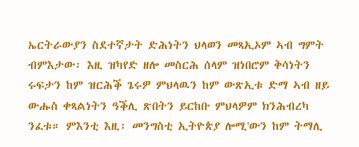ኤርትራውያን ስደተኛታት ድሕነትን ህላወን መጻኢኦም ኣብ ግምት ብምእታው፡ እዚ ዝካየድ ዘሎ መስርሕ ሰላም ዝነበሮም ቅሳነትን ሩፍታን ከም ዝርሕቕ ጌሩዎ ምህላዉን ከም ውጽኢቱ ድማ ኣብ ዘይ ውሑስ ቀጻልነትን ዓቕሊ ጽበትን ይርከቡ ምህላዎም ክንሕብረካ ንፈቱ። ምእንቲ እዚ፡ መንግስቲ ኢትዮጵያ ሎሚ'ውን ከም ትማሊ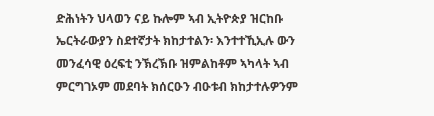ድሕነትን ህላወን ናይ ኩሎም ኣብ ኢትዮጵያ ዝርከቡ ኤርትራውያን ስደተኛታት ክከታተልን፡ እንተተኺኢሉ ውን መንፈሳዊ ዕረፍቲ ንኽረኽቡ ዝምልከቶም ኣካላት ኣብ ምርግገኦም መደባት ክሰርዑን ብዑቱብ ክከታተሉዎንም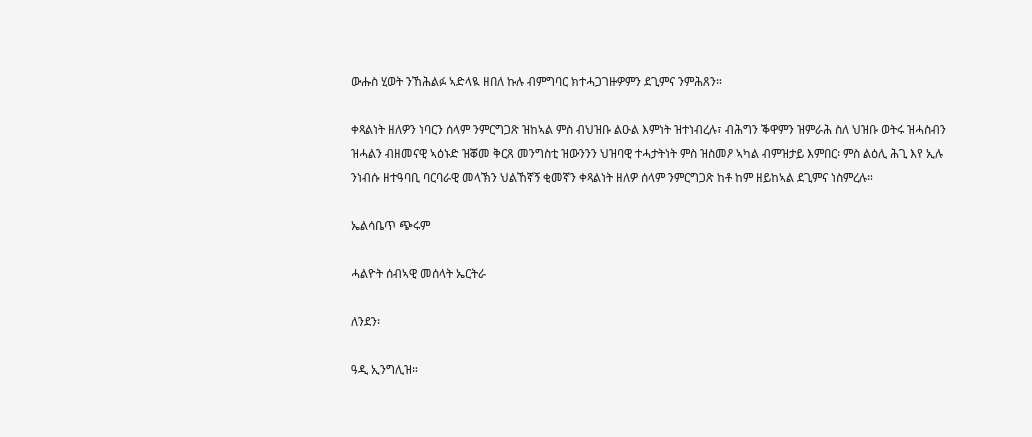ውሑስ ሂወት ንኸሕልፉ ኣድላዪ ዘበለ ኩሉ ብምግባር ክተሓጋገዙዎምን ደጊምና ንምሕጸን።

ቀጻልነት ዘለዎን ነባርን ሰላም ንምርግጋጽ ዝከኣል ምስ ብህዝቡ ልዑል እምነት ዝተነብረሉ፣ ብሕግን ቕዋምን ዝምራሕ ስለ ህዝቡ ወትሩ ዝሓስብን ዝሓልን ብዘመናዊ ኣዕኑድ ዝቖመ ቅርጸ መንግስቲ ዝውንንን ህዝባዊ ተሓታትነት ምስ ዝስመዖ ኣካል ብምዝታይ እምበር፡ ምስ ልዕሊ ሕጊ እየ ኢሉ ንነብሱ ዘተዓባቢ ባርባራዊ መላኽን ህልኸኛኝ ቂመኛን ቀጻልነት ዘለዎ ሰላም ንምርግጋጽ ከቶ ከም ዘይከኣል ደጊምና ነስምረሉ።

ኤልሳቤጥ ጭሩም

ሓልዮት ሰብኣዊ መሰላት ኤርትራ

ለንደን፡

ዓዲ ኢንግሊዝ።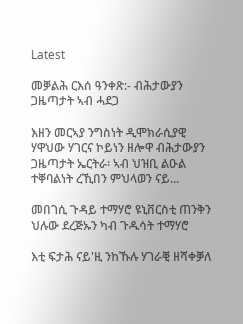Latest

መቓልሕ ርእሰ ዓንቀጽ:- ብሕታውያን ጋዜጣታት ኣብ ሓደጋ

እዘን መርኣያ ንግስነት ዲሞክራሲያዊ ሃዋህው ሃገርና ኮይነን ዘሎዋ ብሕታውያን ጋዜጣታት ኤርትራ፡ ኣብ ህዝቢ ልዑል ተቐባልነት ረኺበን ምህላወን ናይ...

መበገሲ ጉዳይ ተማሃሮ ዩኒቨርስቲ ጠንቅን ህሉው ደረጅኡን ካብ ጉዱሳት ተማሃሮ

እቲ ፍታሕ ናይ'ዚ ንከኹሉ ሃገራቒ ዘሻቀቓለ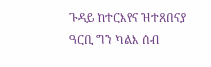ጉዳይ ከተርእየና ዝተጸበናያ ዓርቢ ግን ካልእ ሰብ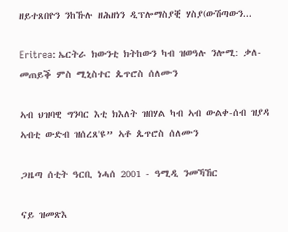ዘይተጸበዮን ንከኹሉ ዘሕዘነን ዲፕሎማስያቒ ሃስያ(ውሽጣውን...

Eritrea: ኤርትራ ክውንቲ ክትከውን ካብ ዝወዓሉ ንሎሚ: ቃለ-መጠይቕ ምስ ሚኒስተር ጴጥሮስ ሰለሙን

ኣብ ህዝባዊ ግንባር እቲ ክእለት ዝበሃል ካብ ኣብ ውልቀ-ሰብ ዝያዳ ኣብቲ ውድብ ዝሰረጸ'ዩ” ኣቶ ጴጥሮስ ሰለሙን

ጋዜጣ ሰቲት ዓርቢ ነሓሰ 2001 - ዓሚዲ ንመኻኸር

ናይ ዝመጽእ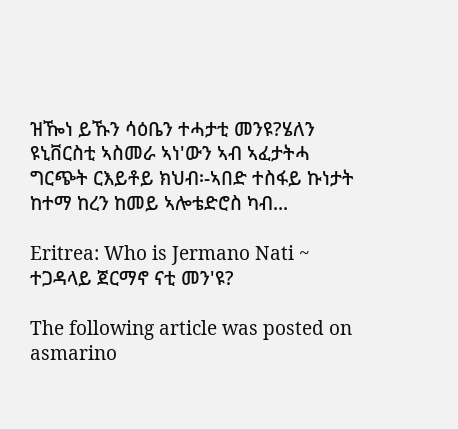ዝዀነ ይኹን ሳዕቤን ተሓታቲ መንዩ?ሄለን ዩኒቨርስቲ ኣስመራ ኣነ'ውን ኣብ ኣፈታትሓ ግርጭት ርእይቶይ ክህብ፡-ኣበድ ተስፋይ ኩነታት ከተማ ከረን ከመይ ኣሎቴድሮስ ካብ...

Eritrea: Who is Jermano Nati ~ ተጋዳላይ ጀርማኖ ናቲ መን'ዩ?

The following article was posted on asmarino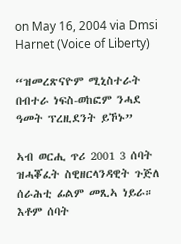on May 16, 2004 via Dmsi Harnet (Voice of Liberty)

“ዝመረጽናዮም ሚኒስተራት በብተራ ነፍስ-ወከፎም ንሓደ ዓመት ፕረዚደንት ይኾኑ”

ኣብ ወርሒ ጥሪ 2001 3 ሰባት ዝሓቖፈት ስዊዘርላንዳዊት ጉጅለ ሰራሕቲ ፊልም መጺኣ ነይራ። እቶም ሰባት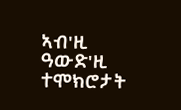ኣብ'ዚ ዓውድ'ዚ ተሞክሮታት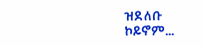ዝደለቡ ኮይኖም...